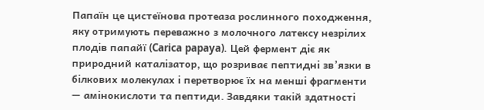Папаїн це цистеїнова протеаза рослинного походження, яку отримують переважно з молочного латексу незрілих плодів папайї (Carica papaya). Цей фермент діє як природний каталізатор, що розриває пептидні зв’язки в білкових молекулах і перетворює їх на менші фрагменти — амінокислоти та пептиди. Завдяки такій здатності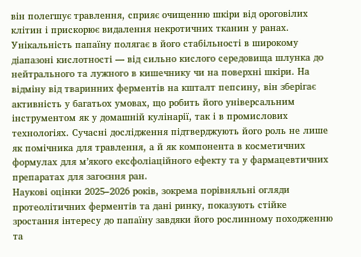він полегшує травлення, сприяє очищенню шкіри від ороговілих клітин і прискорює видалення некротичних тканин у ранах.
Унікальність папаїну полягає в його стабільності в широкому діапазоні кислотності — від сильно кислого середовища шлунка до нейтрального та лужного в кишечнику чи на поверхні шкіри. На відміну від тваринних ферментів на кшталт пепсину, він зберігає активність у багатьох умовах, що робить його універсальним інструментом як у домашній кулінарії, так і в промислових технологіях. Сучасні дослідження підтверджують його роль не лише як помічника для травлення, а й як компонента в косметичних формулах для м’якого ексфоліаційного ефекту та у фармацевтичних препаратах для загоєння ран.
Наукові оцінки 2025–2026 років, зокрема порівняльні огляди протеолітичних ферментів та дані ринку, показують стійке зростання інтересу до папаїну завдяки його рослинному походженню та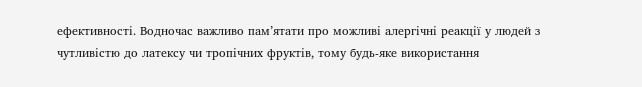ефективності. Водночас важливо пам’ятати про можливі алергічні реакції у людей з чутливістю до латексу чи тропічних фруктів, тому будь-яке використання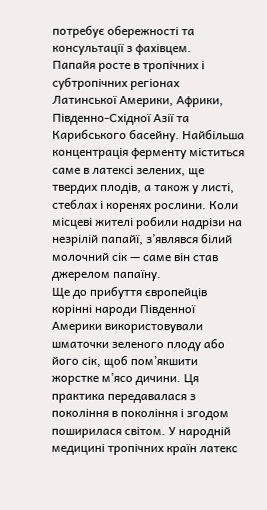потребує обережності та консультації з фахівцем.
Папайя росте в тропічних і субтропічних регіонах Латинської Америки, Африки, Південно-Східної Азії та Карибського басейну. Найбільша концентрація ферменту міститься саме в латексі зелених, ще твердих плодів, а також у листі, стеблах і коренях рослини. Коли місцеві жителі робили надрізи на незрілій папайї, з’являвся білий молочний сік — саме він став джерелом папаїну.
Ще до прибуття європейців корінні народи Південної Америки використовували шматочки зеленого плоду або його сік, щоб пом’якшити жорстке м’ясо дичини. Ця практика передавалася з покоління в покоління і згодом поширилася світом. У народній медицині тропічних країн латекс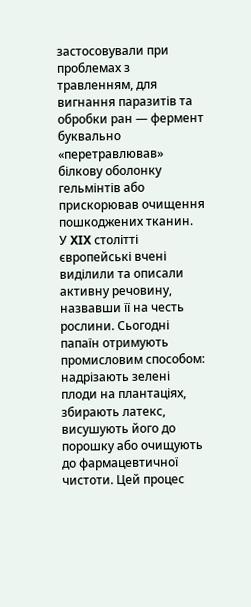застосовували при проблемах з травленням, для вигнання паразитів та обробки ран — фермент буквально «перетравлював» білкову оболонку гельмінтів або прискорював очищення пошкоджених тканин.
У XIX столітті європейські вчені виділили та описали активну речовину, назвавши її на честь рослини. Сьогодні папаїн отримують промисловим способом: надрізають зелені плоди на плантаціях, збирають латекс, висушують його до порошку або очищують до фармацевтичної чистоти. Цей процес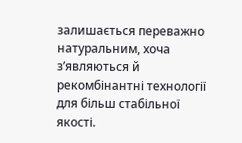залишається переважно натуральним, хоча з’являються й рекомбінантні технології для більш стабільної якості.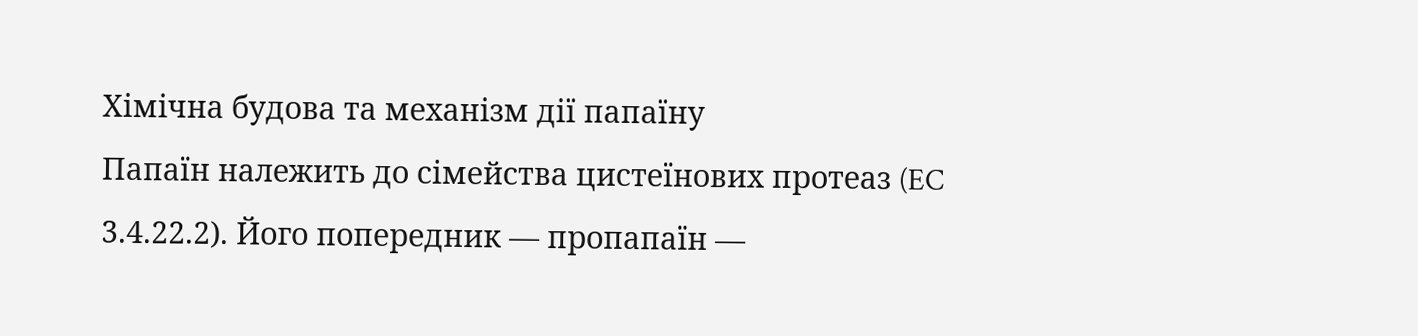Хімічна будова та механізм дії папаїну
Папаїн належить до сімейства цистеїнових протеаз (EC 3.4.22.2). Його попередник — пропапаїн —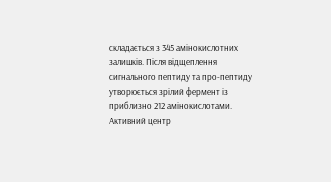складається з 345 амінокислотних залишків. Після відщеплення сигнального пептиду та про-пептиду утворюється зрілий фермент із приблизно 212 амінокислотами. Активний центр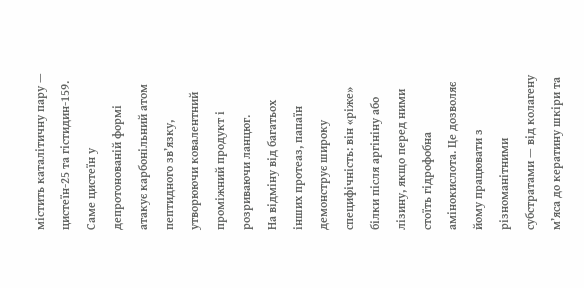містить каталітичну пару — цистеїн-25 та гістидин-159. Саме цистеїн у депротонованій формі атакує карбонільний атом пептидного зв’язку, утворюючи ковалентний проміжний продукт і розриваючи ланцюг.
На відміну від багатьох інших протеаз, папаїн демонструє широку специфічність: він «ріже» білки після аргініну або лізину, якщо перед ними стоїть гідрофобна амінокислота. Це дозволяє йому працювати з різноманітними субстратами — від колагену м’яса до кератину шкіри та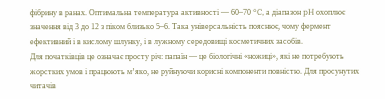фібрину в ранах. Оптимальна температура активності — 60–70 °C, а діапазон pH охоплює значення від 3 до 12 з піком близько 5–6. Така універсальність пояснює, чому фермент ефективний і в кислому шлунку, і в лужному середовищі косметичних засобів.
Для початківців це означає просту річ: папаїн — це біологічні «ножиці», які не потребують жорстких умов і працюють м’яко, не руйнуючи корисні компоненти повністю. Для просунутих читачів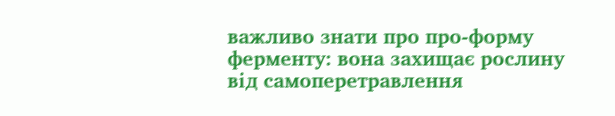важливо знати про про-форму ферменту: вона захищає рослину від самоперетравлення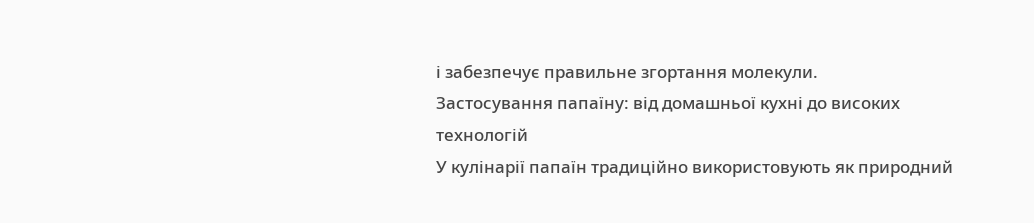і забезпечує правильне згортання молекули.
Застосування папаїну: від домашньої кухні до високих технологій
У кулінарії папаїн традиційно використовують як природний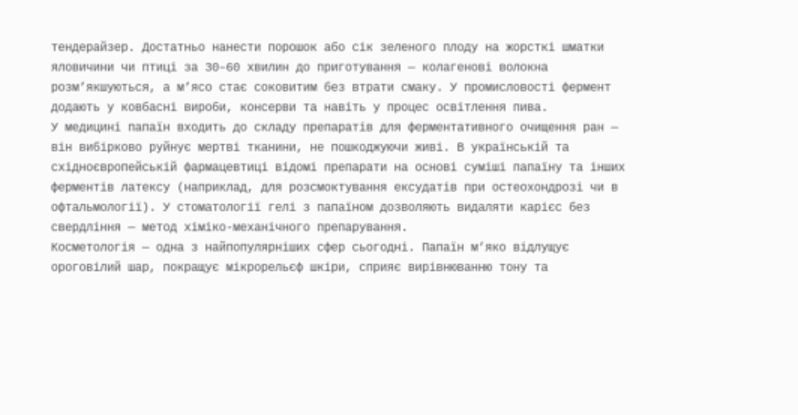тендерайзер. Достатньо нанести порошок або сік зеленого плоду на жорсткі шматки яловичини чи птиці за 30–60 хвилин до приготування — колагенові волокна розм’якшуються, а м’ясо стає соковитим без втрати смаку. У промисловості фермент додають у ковбасні вироби, консерви та навіть у процес освітлення пива.
У медицині папаїн входить до складу препаратів для ферментативного очищення ран — він вибірково руйнує мертві тканини, не пошкоджуючи живі. В українській та східноєвропейській фармацевтиці відомі препарати на основі суміші папаїну та інших ферментів латексу (наприклад, для розсмоктування ексудатів при остеохондрозі чи в офтальмології). У стоматології гелі з папаїном дозволяють видаляти карієс без свердління — метод хіміко-механічного препарування.
Косметологія — одна з найпопулярніших сфер сьогодні. Папаїн м’яко відлущує ороговілий шар, покращує мікрорельєф шкіри, сприяє вирівнюванню тону та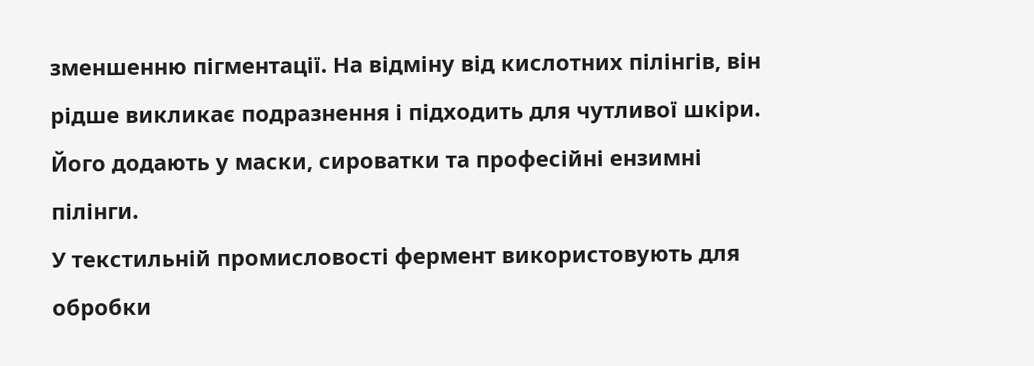зменшенню пігментації. На відміну від кислотних пілінгів, він рідше викликає подразнення і підходить для чутливої шкіри. Його додають у маски, сироватки та професійні ензимні пілінги.
У текстильній промисловості фермент використовують для обробки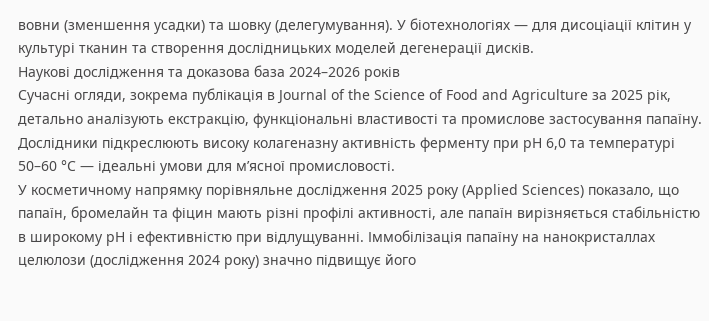вовни (зменшення усадки) та шовку (делегумування). У біотехнологіях — для дисоціації клітин у культурі тканин та створення дослідницьких моделей дегенерації дисків.
Наукові дослідження та доказова база 2024–2026 років
Сучасні огляди, зокрема публікація в Journal of the Science of Food and Agriculture за 2025 рік, детально аналізують екстракцію, функціональні властивості та промислове застосування папаїну. Дослідники підкреслюють високу колагеназну активність ферменту при pH 6,0 та температурі 50–60 °C — ідеальні умови для м’ясної промисловості.
У косметичному напрямку порівняльне дослідження 2025 року (Applied Sciences) показало, що папаїн, бромелайн та фіцин мають різні профілі активності, але папаїн вирізняється стабільністю в широкому pH і ефективністю при відлущуванні. Іммобілізація папаїну на нанокристаллах целюлози (дослідження 2024 року) значно підвищує його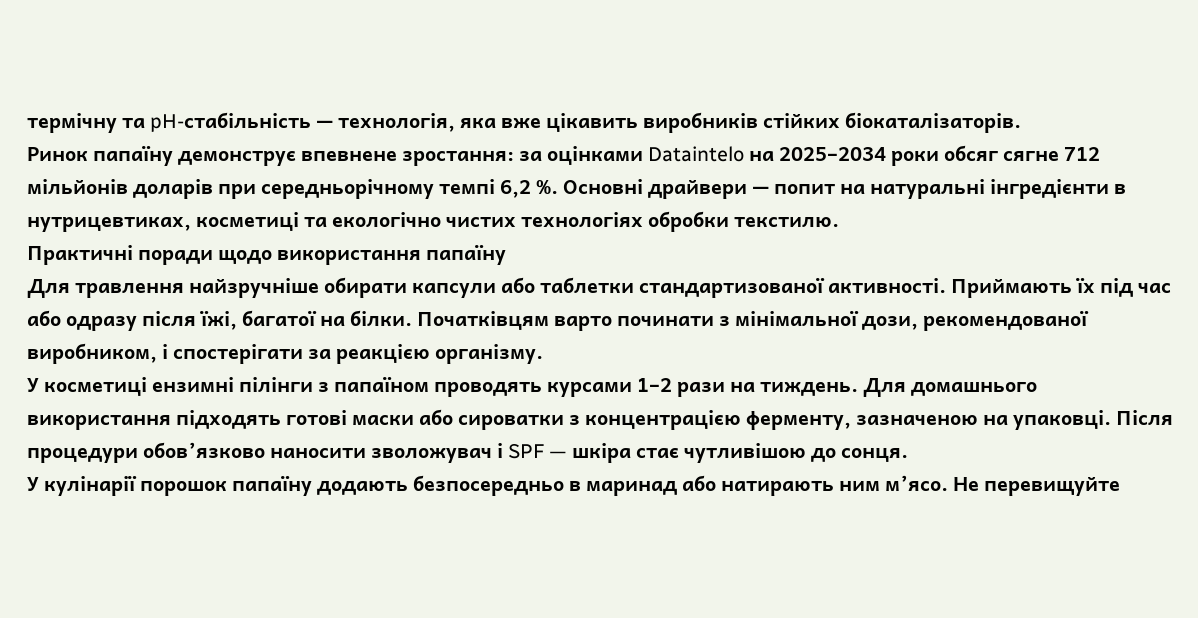термічну та pH-стабільність — технологія, яка вже цікавить виробників стійких біокаталізаторів.
Ринок папаїну демонструє впевнене зростання: за оцінками Dataintelo на 2025–2034 роки обсяг сягне 712 мільйонів доларів при середньорічному темпі 6,2 %. Основні драйвери — попит на натуральні інгредієнти в нутрицевтиках, косметиці та екологічно чистих технологіях обробки текстилю.
Практичні поради щодо використання папаїну
Для травлення найзручніше обирати капсули або таблетки стандартизованої активності. Приймають їх під час або одразу після їжі, багатої на білки. Початківцям варто починати з мінімальної дози, рекомендованої виробником, і спостерігати за реакцією організму.
У косметиці ензимні пілінги з папаїном проводять курсами 1–2 рази на тиждень. Для домашнього використання підходять готові маски або сироватки з концентрацією ферменту, зазначеною на упаковці. Після процедури обов’язково наносити зволожувач і SPF — шкіра стає чутливішою до сонця.
У кулінарії порошок папаїну додають безпосередньо в маринад або натирають ним м’ясо. Не перевищуйте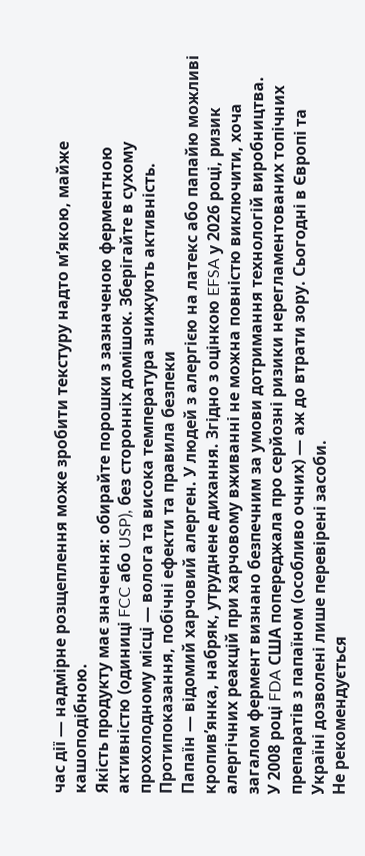час дії — надмірне розщеплення може зробити текстуру надто м’якою, майже кашоподібною.
Якість продукту має значення: обирайте порошки з зазначеною ферментною активністю (одиниці FCC або USP), без сторонніх домішок. Зберігайте в сухому прохолодному місці — волога та висока температура знижують активність.
Протипоказання, побічні ефекти та правила безпеки
Папаїн — відомий харчовий алерген. У людей з алергією на латекс або папайю можливі кропив’янка, набряк, утруднене дихання. Згідно з оцінкою EFSA у 2026 році, ризик алергічних реакцій при харчовому вживанні не можна повністю виключити, хоча загалом фермент визнано безпечним за умови дотримання технологій виробництва.
У 2008 році FDA США попереджала про серйозні ризики нерегламентованих топічних препаратів з папаїном (особливо очних) — аж до втрати зору. Сьогодні в Європі та Україні дозволені лише перевірені засоби.
Не рекомендується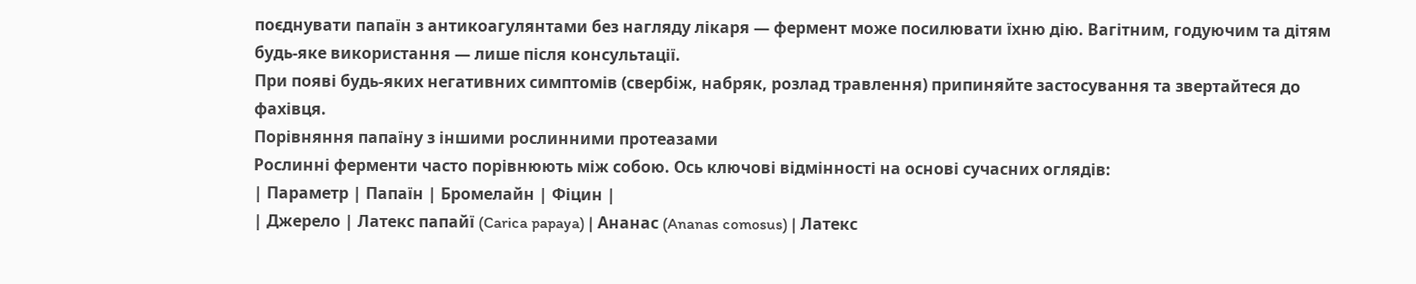поєднувати папаїн з антикоагулянтами без нагляду лікаря — фермент може посилювати їхню дію. Вагітним, годуючим та дітям будь-яке використання — лише після консультації.
При появі будь-яких негативних симптомів (свербіж, набряк, розлад травлення) припиняйте застосування та звертайтеся до фахівця.
Порівняння папаїну з іншими рослинними протеазами
Рослинні ферменти часто порівнюють між собою. Ось ключові відмінності на основі сучасних оглядів:
| Параметр | Папаїн | Бромелайн | Фіцин |
| Джерело | Латекс папайї (Carica papaya) | Ананас (Ananas comosus) | Латекс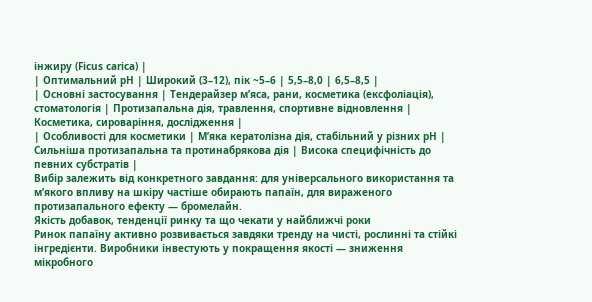інжиру (Ficus carica) |
| Оптимальний pH | Широкий (3–12), пік ~5–6 | 5,5–8,0 | 6,5–8,5 |
| Основні застосування | Тендерайзер м’яса, рани, косметика (ексфоліація), стоматологія | Протизапальна дія, травлення, спортивне відновлення | Косметика, сироваріння, дослідження |
| Особливості для косметики | М’яка кератолізна дія, стабільний у різних pH | Сильніша протизапальна та протинабрякова дія | Висока специфічність до певних субстратів |
Вибір залежить від конкретного завдання: для універсального використання та м’якого впливу на шкіру частіше обирають папаїн, для вираженого протизапального ефекту — бромелайн.
Якість добавок, тенденції ринку та що чекати у найближчі роки
Ринок папаїну активно розвивається завдяки тренду на чисті, рослинні та стійкі інгредієнти. Виробники інвестують у покращення якості — зниження мікробного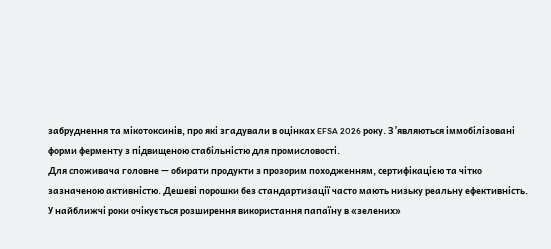забруднення та мікотоксинів, про які згадували в оцінках EFSA 2026 року. З’являються іммобілізовані форми ферменту з підвищеною стабільністю для промисловості.
Для споживача головне — обирати продукти з прозорим походженням, сертифікацією та чітко зазначеною активністю. Дешеві порошки без стандартизації часто мають низьку реальну ефективність.
У найближчі роки очікується розширення використання папаїну в «зелених»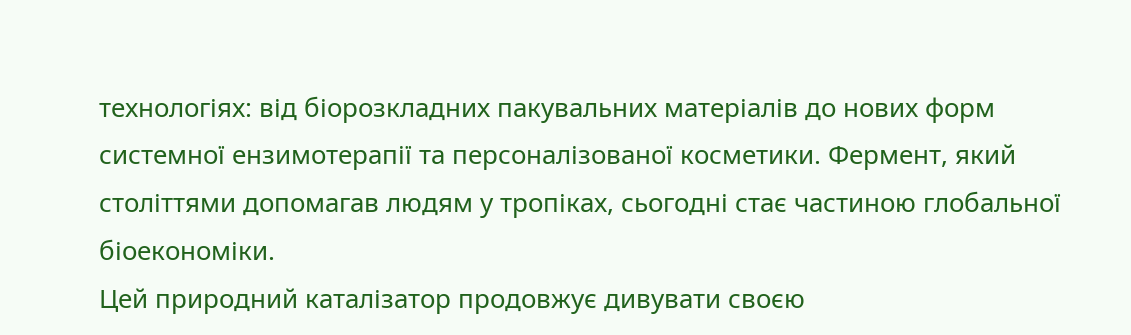технологіях: від біорозкладних пакувальних матеріалів до нових форм системної ензимотерапії та персоналізованої косметики. Фермент, який століттями допомагав людям у тропіках, сьогодні стає частиною глобальної біоекономіки.
Цей природний каталізатор продовжує дивувати своєю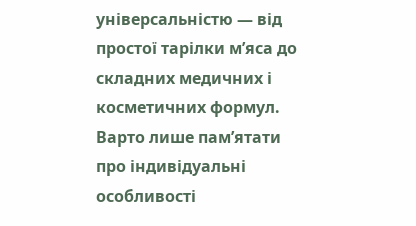універсальністю — від простої тарілки м’яса до складних медичних і косметичних формул. Варто лише пам’ятати про індивідуальні особливості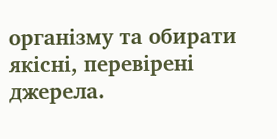організму та обирати якісні, перевірені джерела.